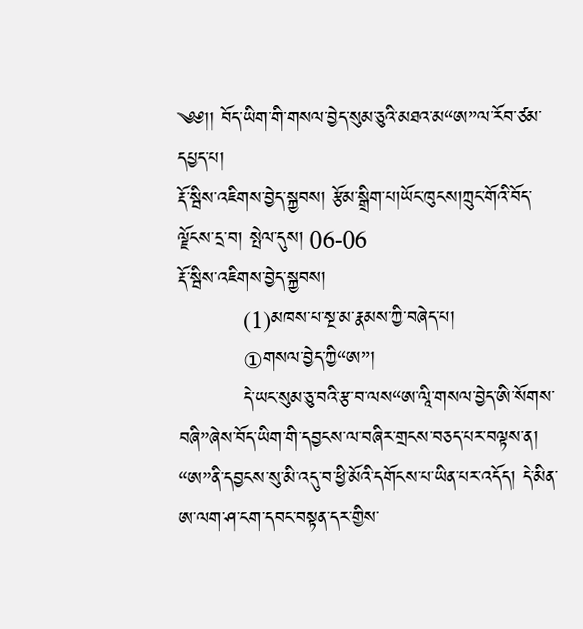༄༅།། བོད་ཡིག་གི་གསལ་བྱེད་སུམ་ཅུའི་མཐའ་མ“ཨ”ལ་རོབ་ཙམ་དཔྱད་པ།
རྡོ་སྦིས་འཇིགས་བྱེད་སྐྱབས། རྩོམ་སྒྲིག་པ།ཡོང་ཁུངས།ཀྲུང་གོའི་བོད་ལྗོངས་དྲ་བ། སྤེལ་དུས། 06-06
རྡོ་སྦིས་འཇིགས་བྱེད་སྐྱབས།
          (1)མཁས་པ་སྔ་མ་རྣམས་ཀྱི་བཞེད་པ།
          ①གསལ་བྱེད་ཀྱི“ཨ”།
          དེ་ཡང་སུམ་ཅུ་བའི་རྩ་བ་ལས“ཨ་ལཱི་གསལ་བྱེད་ཨི་སོགས་བཞི”ཞེས་བོད་ཡིག་གི་དབྱངས་ལ་བཞིར་གྲངས་བཅད་པར་བལྟས་ན།  “ཨ”ནི་དབྱངས་སུ་མི་འདུ་བ་ཕྱི་མོའི་དགོངས་པ་ཡིན་པར་འདོད། དེ་མིན་ཨ་ལག་ཤ་ངག་དབང་བསྟན་དར་གྱིས་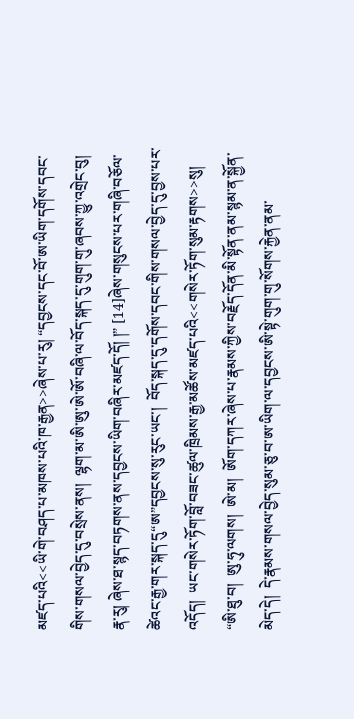མཛད་པའི<<ཡི་གེ་བཤད་པ་མཁས་པའི་ཁ་རྒྱན>>ཞེས་པ་རུ། “དབྱངས་དང་བོ་ཨ་ཡིག་དགོས་དབང་གིས་གསལ་བྱེད་དུ་བསྲེས་ནས།  ལྷག་མ་ཨི་ཨུ་ཨེ་ཨོ་བཞི་ལ་བོད་སྐད་དུ་གུག་གུ་ཞབས་ཀྱུ་འགྲེང་བུ། རྣ་རུ། ཞེས་ཐ་སྙད་བཏགས་ནས་དབྱངས་ཡིག་བཞིར་མཛད་དོ། །” [14]ཞེས་གསུངས་པར་གཞི་བཅོལ་ཚེའང་རྒྱ་གར་སྐད་དུ“ཨ”དབྱངས་སུ་རུང་ཡང་།  བོད་སྐད་དུ་དགོས་དབང་གིས་གསལ་བྱེད་དུ་བྱས་པར་འདོད།  ཡང་གསེར་ཏོག་བློ་བཟང་ཚུལ་ཁྲིམས་རྒྱ་མཚོས་མཛད་པའི<<གསེར་ཏོག་སུམ་རྟགས>>སུ།  “ཨི་ཐུ་བ།  ཨུ་ཧུ་ལགས།  ཨེ་མ།  ཨོག་དཀར་ཞེས་པ་རྣམས་ཀྱིས་བརྗོད་དོན་མི་སྟོན་ནམ་སྙམ་ན་སྐྱོན་མེད་དེ།  དེ་རྣམས་གསལ་བྱེད་སུམ་ཅུ་བ་ཨ་ཡིག་ལ་དབྱངས་ཨི་སྟེ་གུག་གུ་སོགས་རྐྱེན་ནམ་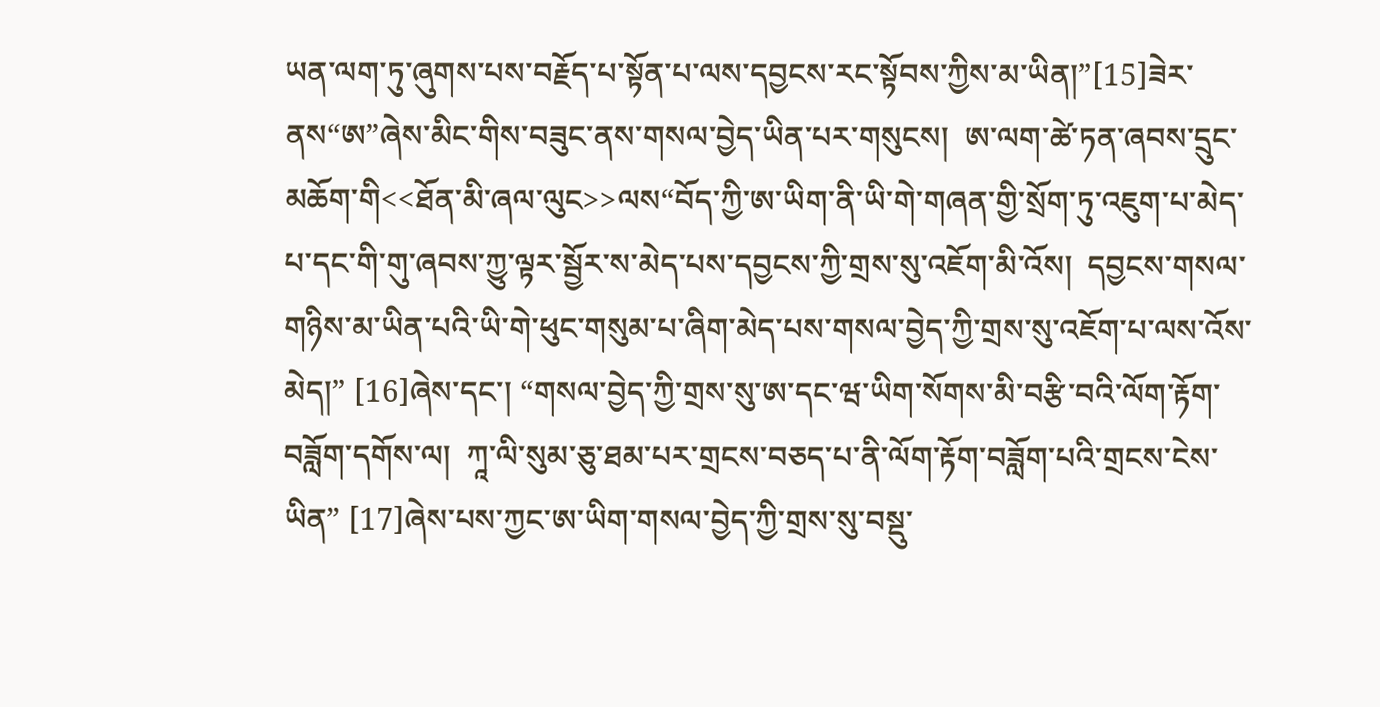ཡན་ལག་ཏུ་ཞུགས་པས་བརྗོད་པ་སྟོན་པ་ལས་དབྱངས་རང་སྟོབས་ཀྱིས་མ་ཡིན།”[15]ཟེར་ནས“ཨ”ཞེས་མིང་གིས་བཟུང་ནས་གསལ་བྱེད་ཡིན་པར་གསུངས།  ཨ་ལག་ཚེ་ཏན་ཞབས་དྲུང་མཆོག་གི<<ཐོན་མི་ཞལ་ལུང>>ལས“བོད་ཀྱི་ཨ་ཡིག་ནི་ཡི་གེ་གཞན་གྱི་སྲོག་ཏུ་འཇུག་པ་མེད་པ་དང་གི་གུ་ཞབས་ཀྱུ་ལྟར་སྦྱོར་ས་མེད་པས་དབྱངས་ཀྱི་གྲས་སུ་འཇོག་མི་འོས།  དབྱངས་གསལ་གཉིས་མ་ཡིན་པའི་ཡི་གེ་ཕུང་གསུམ་པ་ཞིག་མེད་པས་གསལ་བྱེད་ཀྱི་གྲས་སུ་འཇོག་པ་ལས་འོས་མེད།” [16]ཞེས་དང་། “གསལ་བྱེད་ཀྱི་གྲས་སུ་ཨ་དང་ཝ་ཡིག་སོགས་མི་བརྩི་བའི་ལོག་རྟོག་བཟློག་དགོས་ལ།  ཀཱ་ལི་སུམ་ཅུ་ཐམ་པར་གྲངས་བཅད་པ་ནི་ལོག་རྟོག་བཟློག་པའི་གྲངས་ངེས་ཡིན” [17]ཞེས་པས་ཀྱང་ཨ་ཡིག་གསལ་བྱེད་ཀྱི་གྲས་སུ་བསྡུ་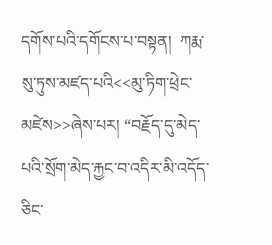དགོས་པའི་དགོངས་པ་བསྟན།  ཀརྨ་སུ་ཏུས་མཛད་པའི<<མུ་ཏིག་ཕྲེང་མཛེས>>ཞེས་པར། “བརྗོད་དུ་མེད་པའི་སྲོག་མེད་རྐྱང་བ་འདིར་མི་འདོད་ཅིང་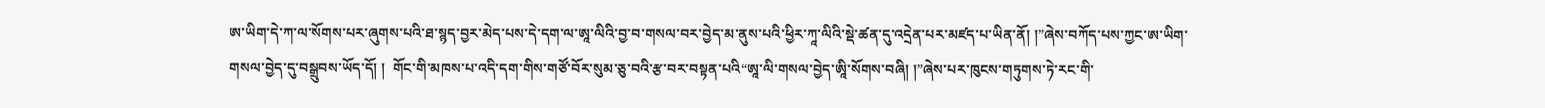ཨ་ཡིག་དེ་ཀ་ལ་སོགས་པར་ཞུགས་པའི་ཐ་སྙད་བྱར་མེད་པས་དེ་དག་ལ་ཨཱ་ལིའི་བྱ་བ་གསལ་བར་བྱེད་མ་ནུས་པའི་ཕྱིར་ཀཱ་ལིའི་སྡེ་ཚན་དུ་འདྲེན་པར་མཛད་པ་ཡིན་ནོ། །”ཞེས་བཀོད་པས་ཀྱང་ཨ་ཡིག་གསལ་བྱེད་དུ་བསྒྲུབས་ཡོད་དོ། །  གོང་གི་མཁས་པ་འདི་དག་གིས་གཙོ་བོར་སུམ་ཅུ་བའི་རྩ་བར་བསྟན་པའི“ཨཱ་ལི་གསལ་བྱེད་ཨཱི་སོགས་བཞི། །”ཞེས་པར་ཁུངས་གཏུགས་ཏེ་རང་གི་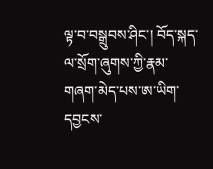ལྟ་བ་བསྒྲུབས་ཤིང་། བོད་སྐད་ལ་སྲོག་ཞུགས་ཀྱི་རྣམ་གཞག་མེད་པས་ཨ་ཡིག་དབྱངས་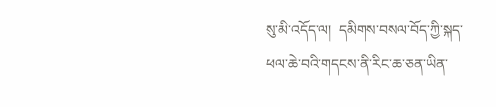སུ་མི་འདོད་ལ།  དམིགས་བསལ་བོད་ཀྱི་སྐད་ཕལ་ཆེ་བའི་གདངས་ནི་རིང་ཆ་ཅན་ཡིན་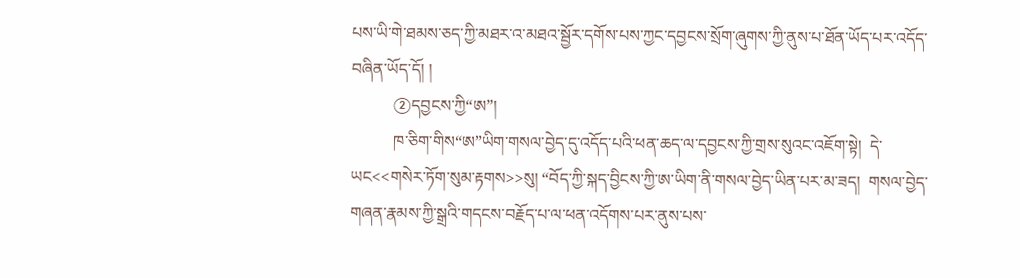པས་ཡི་གེ་ཐམས་ཅད་ཀྱི་མཐར་འ་མཐའ་སྦྱོར་དགོས་པས་ཀྱང་དབྱངས་སྲོག་ཞུགས་ཀྱི་ནུས་པ་ཐོན་ཡོད་པར་འདོད་བཞིན་ཡོད་དོ། །
          ②དབྱངས་ཀྱི“ཨ”།
          ཁ་ཅིག་གིས“ཨ”ཡིག་གསལ་བྱེད་དུ་འདོད་པའི་ཕན་ཆད་ལ་དབྱངས་ཀྱི་གྲས་སུའང་འཇོག་སྟེ།  དེ་ཡང<<གསེར་ཏོག་སུམ་རྟགས>>སུ། “བོད་ཀྱི་སྐད་བྱིངས་ཀྱི་ཨ་ཡིག་ནི་གསལ་བྱེད་ཡིན་པར་མ་ཟད།  གསལ་བྱེད་གཞན་རྣམས་ཀྱི་སྒྲའི་གདངས་བརྗོད་པ་ལ་ཕན་འདོགས་པར་ནུས་པས་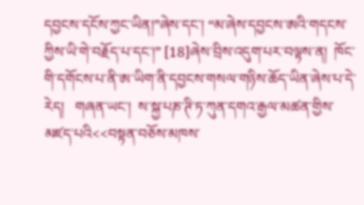དབྱངས་དངོས་ཀྱང་ཡིན།”ཞེས་དང་། “མ་ཞེས་དབྱངས་ཨའི་གདངས་ཀྱིས་ཡི་གེ་བརྗོད་པ་དང་།” [18]ཞེས་བྲིས་འདུག་པར་བལྟས་ན།  ཁོང་གི་དགོངས་པ་ནི་ཨ་ཡིག་ནི་དབྱངས་གསལ་གཉིས་ཆོད་ཡིན་ཞེས་པ་དེ་རེད།   གཞན་ཡང་།  ས་སྐྱ་པཎ་ཊི་ཏ་ཀུན་དགའ་རྒྱལ་མཚན་གྱིས་མཛད་པའི<<བསྟན་བཅོས་མཁས་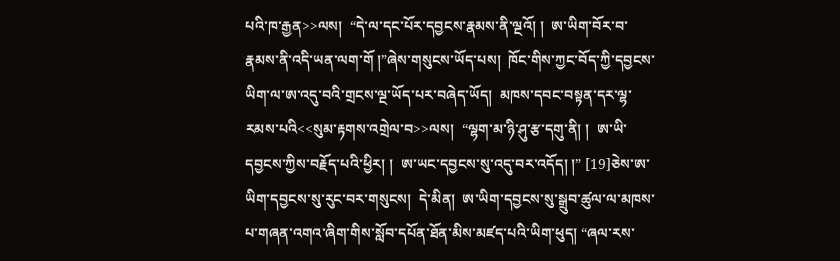པའི་ཁ་རྒྱན>>ལས།  “དེ་ལ་དང་པོར་དབྱངས་རྣམས་ནི་ལྔའོ། །  ཨ་ཡིག་བོར་བ་རྣམས་ནི་འདི་ཡན་ལག་གོ །”ཞེས་གསུངས་ཡོད་པས།  ཁོང་གིས་ཀྱང་བོད་ཀྱི་དབྱངས་ཡིག་ལ་ཨ་འདུ་བའི་གྲངས་ལྔ་ཡོད་པར་བཞེད་ཡོད།  མཁས་དབང་བསྟན་དར་ལྷ་རམས་པའི<<སུམ་རྟགས་འགྲེལ་བ>>ལས།  “ལྷག་མ་ཉི་ཤུ་རྩ་དགུ་ནི། །  ཨ་ཡི་དབྱངས་ཀྱིས་བརྗོད་པའི་ཕྱིར། །  ཨ་ཡང་དབྱངས་སུ་འདུ་བར་འདོད། །” [19]ཅེས་ཨ་ཡིག་དབྱངས་སུ་རུང་བར་གསུངས།  དེ་མིན།  ཨ་ཡིག་དབྱངས་སུ་སྒྲུབ་ཚུལ་ལ་མཁས་པ་གཞན་འགའ་ཞིག་གིས་སློབ་དཔོན་ཐོན་མིས་མཛད་པའི་ཡིག་ཕུད། “ཞལ་རས་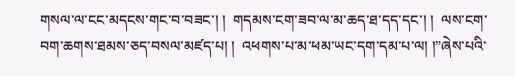གསལ་ལ་ངང་མདངས་གང་བ་བཟང་། །  གདམས་ངག་ཟབ་ལ་མ་ཆད་ཐ་དད་དང་། །  ལས་ངག་བག་ཆགས་ཐམས་ཅད་བསལ་མཛད་པ། །  འཕགས་པ་མ་ཕམ་ཡང་དག་དམ་པ་ལ། །”ཞེས་པའི་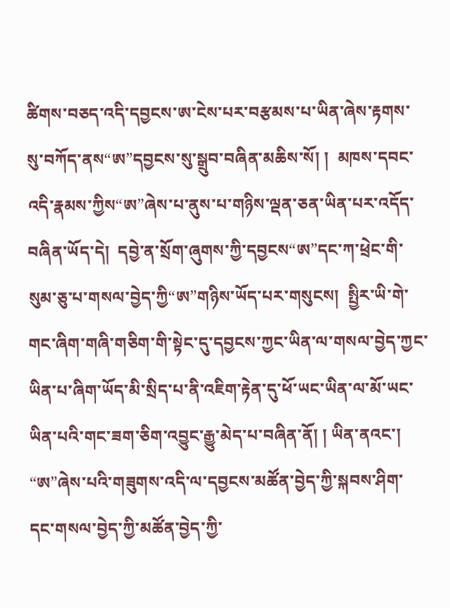ཚིགས་བཅད་འདི་དབྱངས་ཨ་ངེས་པར་བརྩམས་པ་ཡིན་ཞེས་རྟགས་སུ་བཀོད་ནས“ཨ”དབྱངས་སུ་སྒྲུབ་བཞིན་མཆིས་སོ། །  མཁས་དབང་འདི་རྣམས་ཀྱིས“ཨ”ཞེས་པ་ནུས་པ་གཉིས་ལྡན་ཅན་ཡིན་པར་འདོད་བཞིན་ཡོད་དེ།  དབྱེ་ན་སྲོག་ཞུགས་ཀྱི་དབྱངས“ཨ”དང་ཀ་ཕྲེང་གི་སུམ་ཅུ་པ་གསལ་བྱེད་ཀྱི“ཨ”གཉིས་ཡོད་པར་གསུངས།  སྤྱིར་ཡི་གེ་གང་ཞིག་གཞི་གཅིག་གི་སྟེང་དུ་དབྱངས་ཀྱང་ཡིན་ལ་གསལ་བྱེད་ཀྱང་ཡིན་པ་ཞིག་ཡོད་མི་སྲིད་པ་ནི་འཇིག་རྟེན་དུ་ཕོ་ཡང་ཡིན་ལ་མོ་ཡང་ཡིན་པའི་གང་ཟག་ཅིག་འབྱུང་རྒྱུ་མེད་པ་བཞིན་ནོ། ། ཡིན་ནའང་།  “ཨ”ཞེས་པའི་གཟུགས་འདི་ལ་དབྱངས་མཚོན་བྱེད་ཀྱི་སྐབས་ཤིག་དང་གསལ་བྱེད་ཀྱི་མཚོན་བྱེད་ཀྱི་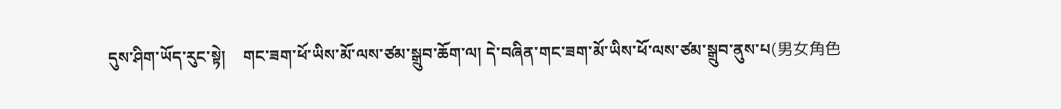དུས་ཤིག་ཡོད་རུང་སྟེ།    གང་ཟག་ཕོ་ཡིས་མོ་ལས་ཙམ་སྒྲུབ་ཆོག་ལ། དེ་བཞིན་གང་ཟག་མོ་ཡིས་ཕོ་ལས་ཙམ་སྒྲུབ་ནུས་པ(男女角色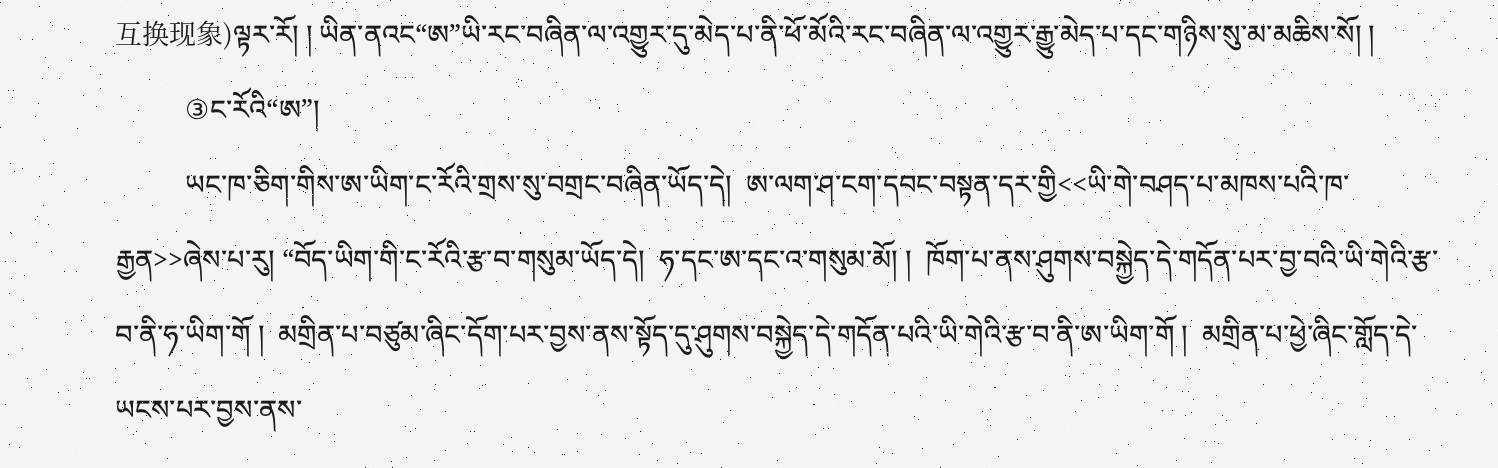互换现象)ལྟར་རོ། ། ཡིན་ནའང“ཨ”ཡི་རང་བཞིན་ལ་འགྱུར་དུ་མེད་པ་ནི་ཕོ་མོའི་རང་བཞིན་ལ་འགྱུར་རྒྱུ་མེད་པ་དང་གཉིས་སུ་མ་མཆིས་སོ། །
          ③ང་རོའི“ཨ”།
          ཡང་ཁ་ཅིག་གིས་ཨ་ཡིག་ང་རོའི་གྲས་སུ་བགྲང་བཞིན་ཡོད་དེ།  ཨ་ལག་ཤ་ངག་དབང་བསྟན་དར་གྱི<<ཡི་གེ་བཤད་པ་མཁས་པའི་ཁ་རྒྱན>>ཞེས་པ་རུ། “བོད་ཡིག་གི་ང་རོའི་རྩ་བ་གསུམ་ཡོད་དེ།  ཧ་དང་ཨ་དང་འ་གསུམ་མོ། །  ཁོག་པ་ནས་ཤུགས་བསྐྱེད་དེ་གདོན་པར་བྱ་བའི་ཡི་གེའི་རྩ་བ་ནི་ཧ་ཡིག་གོ །  མགྲིན་པ་བཙུམ་ཞིང་དོག་པར་བྱས་ནས་སྟོད་དུ་ཤུགས་བསྐྱེད་དེ་གདོན་པའི་ཡི་གེའི་རྩ་བ་ནི་ཨ་ཡིག་གོ །  མགྲིན་པ་ཕྱེ་ཞིང་གློད་དེ་ཡངས་པར་བྱས་ནས་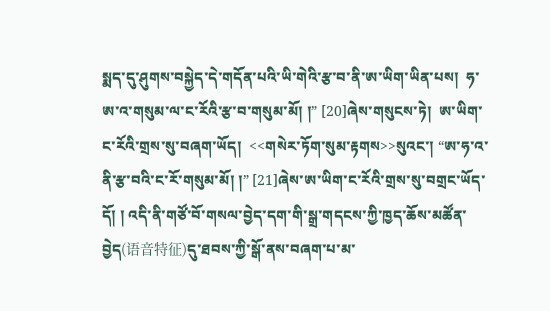སྨད་དུ་ཤུགས་བསྐྱེད་དེ་གདོན་པའི་ཡི་གེའི་རྩ་བ་ནི་ཨ་ཡིག་ཡིན་པས།  ཧ་ཨ་འ་གསུམ་ལ་ང་རོའི་རྩ་བ་གསུམ་མོ། །” [20]ཞེས་གསུངས་ཏེ།  ཨ་ཡིག་ང་རོའི་གྲས་སུ་བཞག་ཡོད།  <<གསེར་ཏོག་སུམ་རྟགས>>སུའང་། “ཨ་ཧ་འ་ནི་རྩ་བའི་ང་རོ་གསུམ་མོ། །” [21]ཞེས་ཨ་ཡིག་ང་རོའི་གྲས་སུ་བགྲང་ཡོད་དོ། ། འདི་ནི་གཙོ་བོ་གསལ་བྱེད་དག་གི་སྒྲ་གདངས་ཀྱི་ཁྱད་ཆོས་མཚོན་བྱེད(语音特征)དུ་ཐབས་ཀྱི་སྒོ་ནས་བཞག་པ་མ་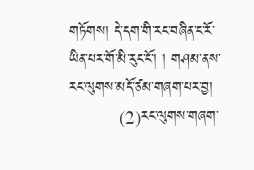གཏོགས། དེ་དག་གི་རང་བཞིན་ང་རོ་ཡིན་པར་གོ་མི་རུང་ངོ་། ། གཤམ་ནས་རང་ལུགས་མདོ་ཙམ་གཞག་པར་བྱ།
          (2)རང་ལུགས་གཞག་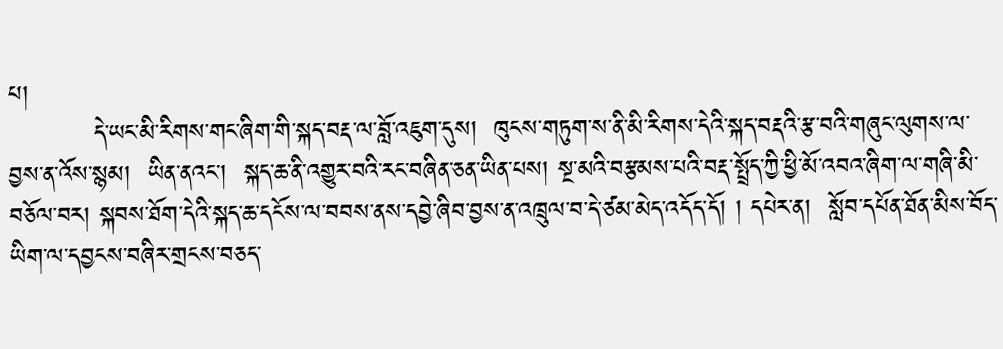པ།
          དེ་ཡང་མི་རིགས་གང་ཞིག་གི་སྐད་བརྡ་ལ་བློ་འཇུག་དུས།  ཁུངས་གཏུག་ས་ནི་མི་རིགས་དེའི་སྐད་བརྡའི་རྩ་བའི་གཞུང་ལུགས་ལ་བྱས་ན་འོས་སྙམ།  ཡིན་ནའང་།  སྐད་ཆ་ནི་འགྱུར་བའི་རང་བཞིན་ཅན་ཡིན་པས། སྔ་མའི་བརྩམས་པའི་བརྡ་སྤྲོད་ཀྱི་ཕྱི་མོ་འབའ་ཞིག་ལ་གཞི་མི་བཅོལ་བར། སྐབས་ཐོག་དེའི་སྐད་ཆ་དངོས་ལ་བབས་ནས་དབྱེ་ཞིབ་བྱས་ན་འཁྲུལ་བ་དེ་ཙམ་མེད་འདོད་དོ། ། དཔེར་ན།  སློབ་དཔོན་ཐོན་མིས་བོད་ཡིག་ལ་དབྱངས་བཞིར་གྲངས་བཅད་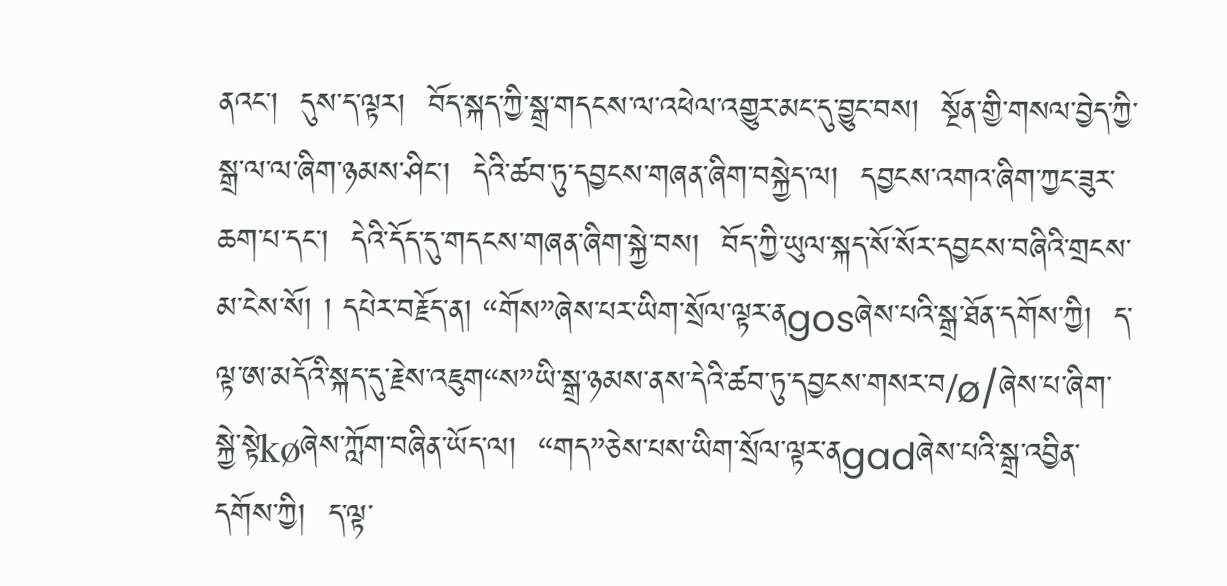ནའང་།  དུས་ད་ལྟར།  བོད་སྐད་ཀྱི་སྒྲ་གདངས་ལ་འཕེལ་འགྱུར་མང་དུ་བྱུང་བས།  སྔོན་གྱི་གསལ་བྱེད་ཀྱི་སྒྲ་ལ་ལ་ཞིག་ཉམས་ཤིང་།  དེའི་ཚབ་ཏུ་དབྱངས་གཞན་ཞིག་བསྐྱེད་ལ།  དབྱངས་འགའ་ཞིག་ཀྱང་ཟུར་ཆག་པ་དང་།  དེའི་དོད་དུ་གདངས་གཞན་ཞིག་སྐྱེ་བས།  བོད་ཀྱི་ཡུལ་སྐད་སོ་སོར་དབྱངས་བཞིའི་གྲངས་མ་ངེས་སོ། ། དཔེར་བརྗོད་ན། “གོས”ཞེས་པར་ཡིག་སྲོལ་ལྟར་ནgosཞེས་པའི་སྒྲ་ཐོན་དགོས་ཀྱི།  ད་ལྟ་ཨ་མདོའི་སྐད་དུ་རྗེས་འཇུག“ས”ཡི་སྒྲ་ཉམས་ནས་དེའི་ཚབ་ཏུ་དབྱངས་གསར་བ/ø/ཞེས་པ་ཞིག་སྐྱེ་སྟེkøཞེས་ཀློག་བཞིན་ཡོད་ལ།  “གད”ཅེས་པས་ཡིག་སྲོལ་ལྟར་ནgadཞེས་པའི་སྒྲ་འབྱིན་དགོས་ཀྱི།  ད་ལྟ་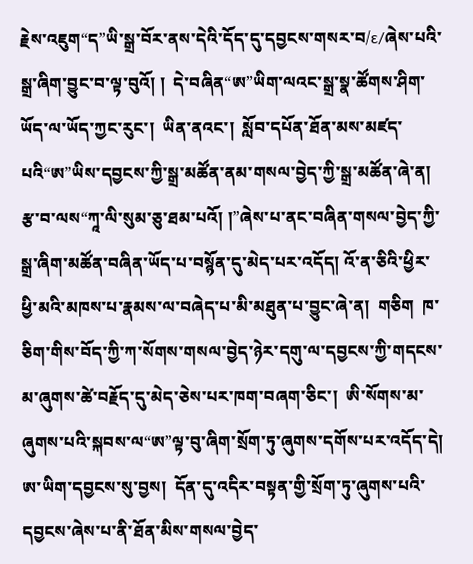རྗེས་འཇུག“ད”ཡི་སྒྲ་བོར་ནས་དེའི་དོད་དུ་དབྱངས་གསར་བ/ɛ/ཞེས་པའི་སྒྲ་ཞིག་བྱུང་བ་ལྟ་བུའོ། །  དེ་བཞིན“ཨ”ཡིག་ལའང་སྒྲ་སྣ་ཚོགས་ཤིག་ཡོད་ལ་ཡོད་ཀྱང་རུང་།  ཡིན་ནའང་།  སློབ་དཔོན་ཐོན་མས་མཛད་པའི“ཨ”ཡིས་དབྱངས་ཀྱི་སྒྲ་མཚོན་ནམ་གསལ་བྱེད་ཀྱི་སྒྲ་མཚོན་ཞེ་ན།  རྩ་བ་ལས“ཀཱ་ལི་སུམ་ཅུ་ཐམ་པའོ། །”ཞེས་པ་ནང་བཞིན་གསལ་བྱེད་ཀྱི་སྒྲ་ཞིག་མཚོན་བཞིན་ཡོད་པ་བསྙོན་དུ་མེད་པར་འདོད། འོ་ན་ཅིའི་ཕྱིར་ཕྱི་མའི་མཁས་པ་རྣམས་ལ་བཞེད་པ་མི་མཐུན་པ་བྱུང་ཞེ་ན།  གཅིག  ཁ་ཅིག་གིས་བོད་ཀྱི་ཀ་སོགས་གསལ་བྱེད་ཉེར་དགུ་ལ་དབྱངས་ཀྱི་གདངས་མ་ཞུགས་ཚེ་བརྗོད་དུ་མེད་ཅེས་པར་ཁག་བཞག་ཅིང་།  ཨི་སོགས་མ་ཞུགས་པའི་སྐབས་ལ“ཨ”ལྟ་བུ་ཞིག་སྲོག་ཏུ་ཞུགས་དགོས་པར་འདོད་དེ།  ཨ་ཡིག་དབྱངས་སུ་བྱས།  དོན་དུ་འདིར་བསྟན་གྱི་སྲོག་ཏུ་ཞུགས་པའི་དབྱངས་ཞེས་པ་ནི་ཐོན་མིས་གསལ་བྱེད་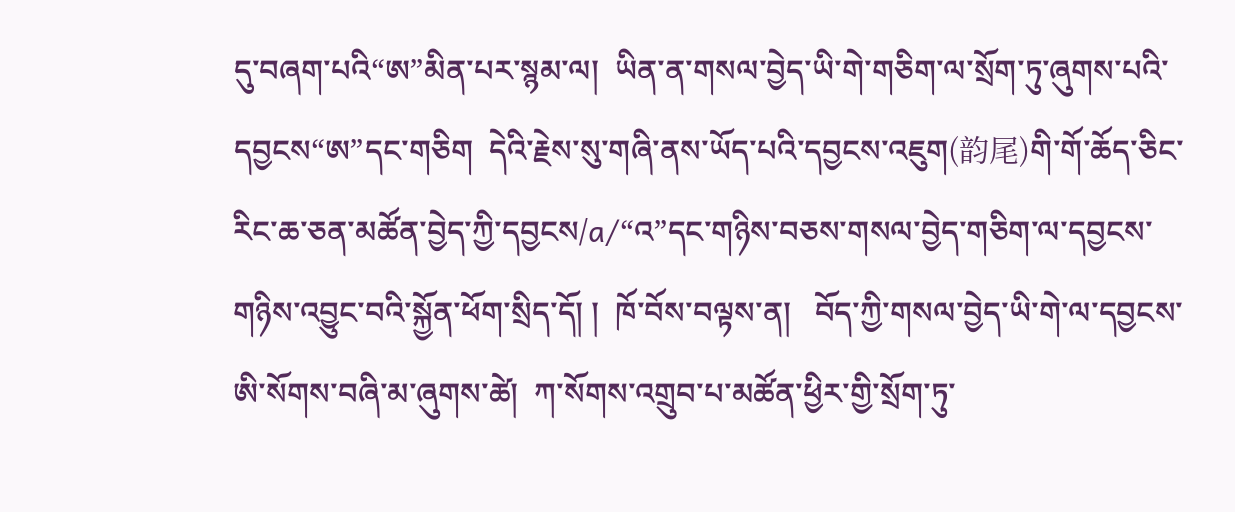དུ་བཞག་པའི“ཨ”མིན་པར་སྙམ་ལ།  ཡིན་ན་གསལ་བྱེད་ཡི་གེ་གཅིག་ལ་སྲོག་ཏུ་ཞུགས་པའི་དབྱངས“ཨ”དང་གཅིག  དེའི་རྗེས་སུ་གཞི་ནས་ཡོད་པའི་དབྱངས་འཇུག(韵尾)གི་གོ་ཆོད་ཅིང་རིང་ཆ་ཅན་མཚོན་བྱེད་ཀྱི་དབྱངས/a/“འ”དང་གཉིས་བཅས་གསལ་བྱེད་གཅིག་ལ་དབྱངས་གཉིས་འབྱུང་བའི་སྐྱོན་ཕོག་སྲིད་དོ། །  ཁོ་བོས་བལྟས་ན།   བོད་ཀྱི་གསལ་བྱེད་ཡི་གེ་ལ་དབྱངས་ཨི་སོགས་བཞི་མ་ཞུགས་ཚེ།  ཀ་སོགས་འགྲུབ་པ་མཚོན་ཕྱིར་གྱི་སྲོག་ཏུ་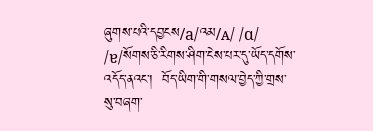ཞུགས་པའི་དབྱངས/a/འམ/ᴀ/ /ɑ/ /ɐ/སོགས་ཅི་རིགས་ཤིག་ངེས་པར་དུ་ཡོད་དགོས་འདོད་ནའང་།  བོད་ཡིག་གི་གསལ་བྱེད་ཀྱི་གྲས་སུ་བཞག་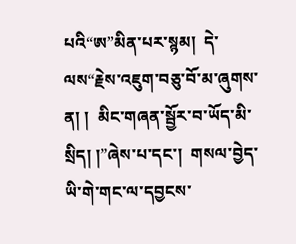པའི“ཨ”མིན་པར་སྙམ།  དེ་ལས“རྗེས་འཇུག་བཅུ་བོ་མ་ཞུགས་ན། །  མིང་གཞན་སྦྱོར་བ་ཡོད་མི་སྲིད། །”ཞེས་པ་དང་།  གསལ་བྱེད་ཡི་གེ་གང་ལ་དབྱངས་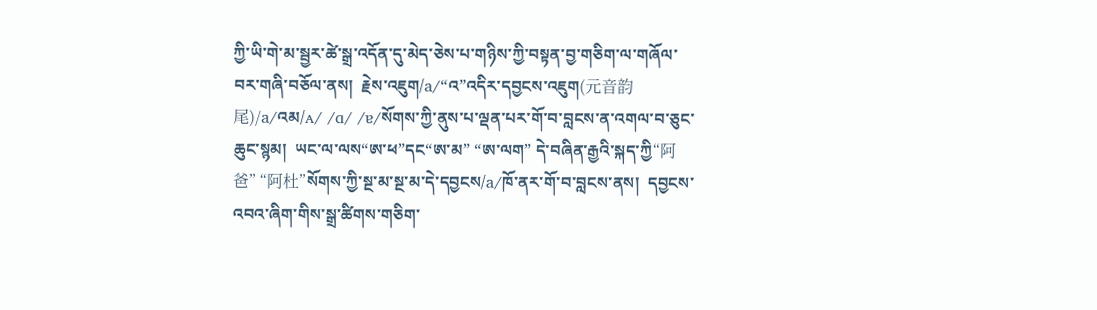ཀྱི་ཡི་གེ་མ་སྦྱར་ཚེ་སྒྲ་འདོན་དུ་མེད་ཅེས་པ་གཉིས་ཀྱི་བསྟན་བྱ་གཅིག་ལ་གཞོལ་བར་གཞི་བཅོལ་ནས།  རྗེས་འཇུག/a/“འ”འདིར་དབྱངས་འཇུག(元音韵尾)/a/འམ/ᴀ/ /ɑ/ /ɐ/སོགས་ཀྱི་ནུས་པ་ལྡན་པར་གོ་བ་བླངས་ན་འགལ་བ་ཅུང་ཆུང་སྙམ།  ཡང་ལ་ལས“ཨ་ཕ”དང“ཨ་མ” “ཨ་ལག” དེ་བཞིན་རྒྱའི་སྐད་ཀྱི“阿爸” “阿杜”སོགས་ཀྱི་སྔ་མ་སྔ་མ་དེ་དབྱངས/a/ཁོ་ནར་གོ་བ་བླངས་ནས།  དབྱངས་འབའ་ཞིག་གིས་སྒྲ་ཚིགས་གཅིག་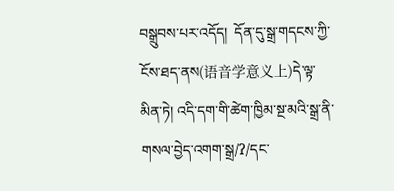བསྒྲུབས་པར་འདོད།  དོན་དུ་སྒྲ་གདངས་ཀྱི་ངོས་ཐད་ནས(语音学意义上)དེ་ལྟ་མིན་ཏེ། འདི་དག་གི་ཚེག་ཁྱིམ་སྔ་མའི་སྒྲ་ནི་གསལ་བྱེད་འགག་སྒྲ/ʔ/དང་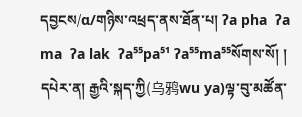དབྱངས/ɑ/གཉིས་འཕྲད་ནས་ཐོན་པ། ʔa pha  ʔa ma  ʔa lak  ʔa⁵⁵pa⁵¹ ʔa⁵⁵ma⁵⁵སོགས་སོ། ། དཔེར་ན། རྒྱའི་སྐད་ཀྱི(乌鸦wu ya)ལྟ་བུ་མཚོན་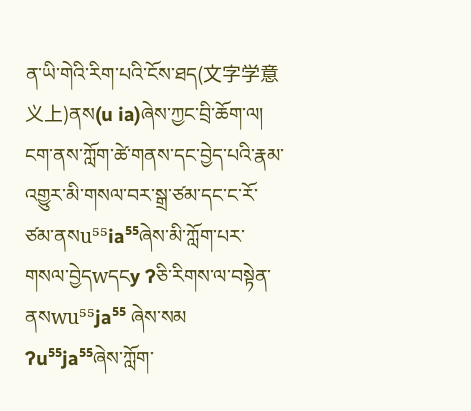ན་ཡི་གེའི་རིག་པའི་ངོས་ཐད(文字学意义上)ནས(u ia)ཞེས་ཀྱང་བྲི་ཆོག་ལ།  ངག་ནས་ཀློག་ཚེ་གནས་དང་བྱེད་པའི་རྣམ་འགྱུར་མི་གསལ་བར་སྒྲ་ཙམ་དང་ང་རོ་ཙམ་ནསu⁵⁵ia⁵⁵ཞེས་མི་ཀློག་པར་གསལ་བྱེདwདངy ʔཅི་རིགས་ལ་བསྟེན་ནསwu⁵⁵ja⁵⁵ ཞེས་སམ ʔu⁵⁵ja⁵⁵ཞེས་ཀློག་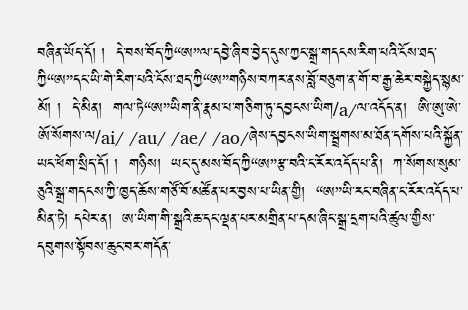བཞིན་ཡོད་དོ། །  དེ་བས་བོད་ཀྱི“ཨ”ལ་དབྱེ་ཞིབ་བྱེད་དུས་ཀྱང་སྒྲ་གདངས་རིག་པའི་ངོས་ཐད་ཀྱི“ཨ”དང་ཡི་གེ་རིག་པའི་ངོས་ཐད་ཀྱི“ཨ”གཉིས་བཀར་ནས་བློ་བཅུག་ན་གོ་བ་རྒྱ་ཆེར་བསྐྱེད་སྙམ་མོ། །  དེ་མིན།  གལ་ཏེ“ཨ”ཡིག་ནི་རྣམ་པ་གཅིག་ཏུ་དབྱངས་ཡིག/a/ལ་འདོད་ན།  ཨི་ཨུ་ཨེ་ཨོ་སོགས་ལ/ai/ /au/ /ae/ /ao/ཞེས་དབྱངས་ཡིག་སྦྲགས་མ་ཐོན་དགོས་པའི་སྐྱོན་ཡང་ཕོག་སྲིད་དོ། །  གཉིས།  ཡང་དུ་མས་བོད་ཀྱི“ཨ”རྩ་བའི་ང་རོར་འདོད་པ་ནི།  ཀ་སོགས་སུམ་ཅུའི་སྒྲ་གདངས་ཀྱི་ཁྱད་ཆོས་གཙོ་བོ་མཚོན་པར་བྱས་པ་ཡིན་གྱི།  “ཨ”ཡི་རང་བཞིན་ང་རོར་འདོད་པ་མིན་ཏེ། དཔེར་ན།  ཨ་ཡིག་གི་སྒྲའི་ཆ་དང་ལྡན་པར་མགྲིན་པ་དམ་ཞིང་སྒྲ་དྲག་པའི་ཚུལ་གྱིས་དབུགས་སྟོབས་ཆུང་བར་གདོན་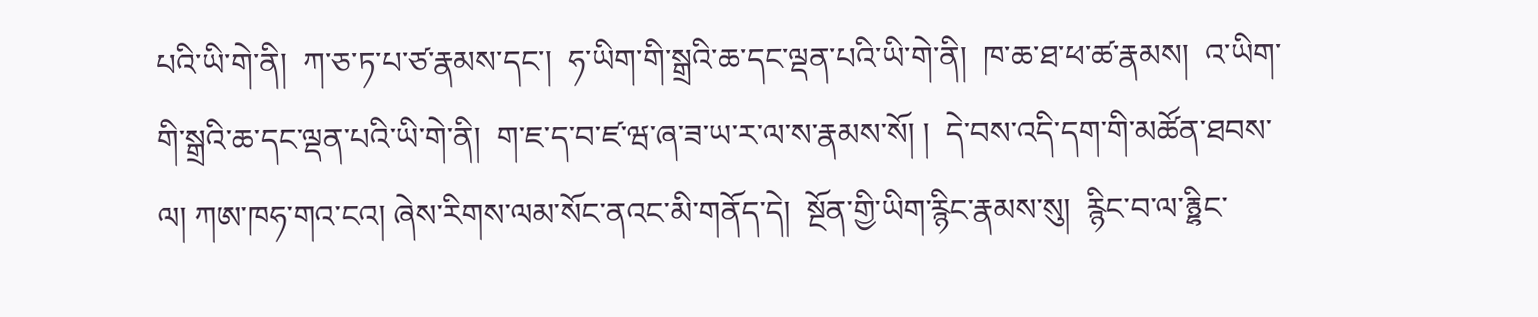པའི་ཡི་གེ་ནི།  ཀ་ཅ་ཏ་པ་ཙ་རྣམས་དང་།  ཧ་ཡིག་གི་སྒྲའི་ཆ་དང་ལྡན་པའི་ཡི་གེ་ནི།  ཁ་ཆ་ཐ་ཕ་ཚ་རྣམས།  འ་ཡིག་གི་སྒྲའི་ཆ་དང་ལྡན་པའི་ཡི་གེ་ནི།  ག་ཇ་ད་བ་ཛ་ཝ་ཞ་ཟ་ཡ་ར་ལ་ས་རྣམས་སོ། །  དེ་བས་འདི་དག་གི་མཚོན་ཐབས་ལ། ཀཨ་ཁཧ་གའ་ངའ། ཞེས་རིགས་ལམ་སོང་ནའང་མི་གནོད་དེ།  སྔོན་གྱི་ཡིག་རྙིང་རྣམས་སུ།  རྙིང་བ་ལ་རྙྷིང་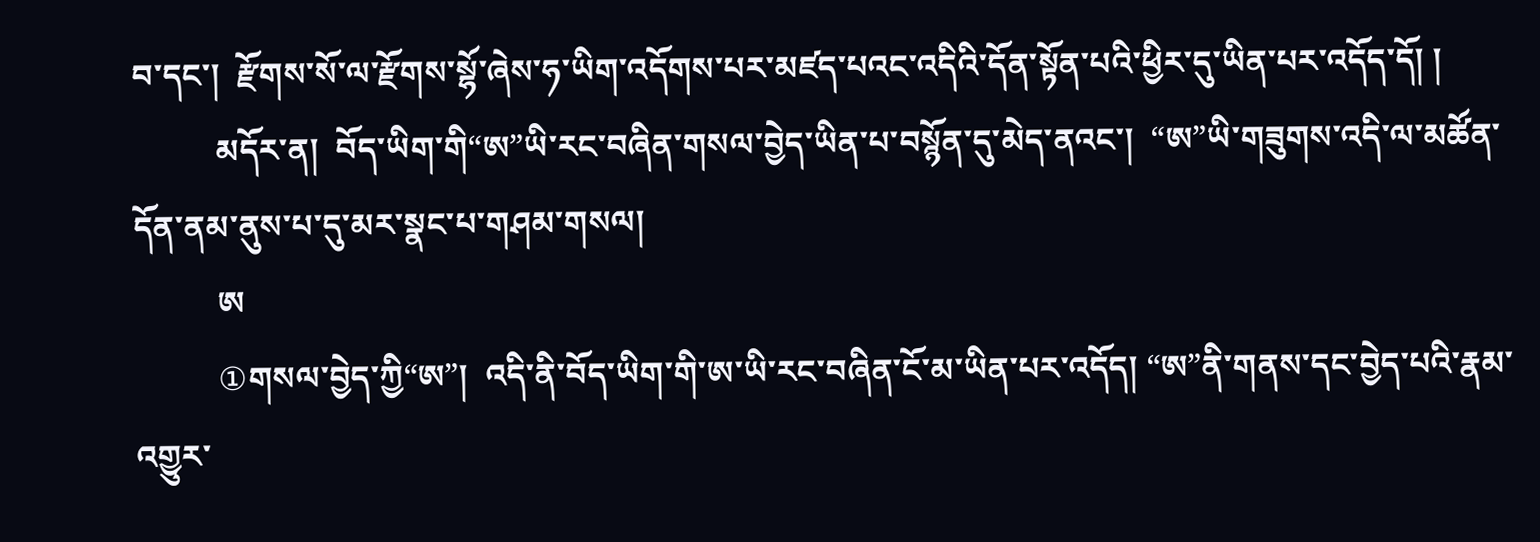བ་དང་།  རྫོགས་སོ་ལ་རྫོགས་སྷོ་ཞེས་ཧ་ཡིག་འདོགས་པར་མཛད་པའང་འདིའི་དོན་སྟོན་པའི་ཕྱིར་དུ་ཡིན་པར་འདོད་དོ། །
          མདོར་ན།  བོད་ཡིག་གི“ཨ”ཡི་རང་བཞིན་གསལ་བྱེད་ཡིན་པ་བསྙོན་དུ་མེད་ནའང་།  “ཨ”ཡི་གཟུགས་འདི་ལ་མཚོན་དོན་ནམ་ནུས་པ་དུ་མར་སྣང་པ་གཤམ་གསལ།
          ཨ
          ①གསལ་བྱེད་ཀྱི“ཨ”།  འདི་ནི་བོད་ཡིག་གི་ཨ་ཡི་རང་བཞིན་ངོ་མ་ཡིན་པར་འདོད། “ཨ”ནི་གནས་དང་བྱེད་པའི་རྣམ་འགྱུར་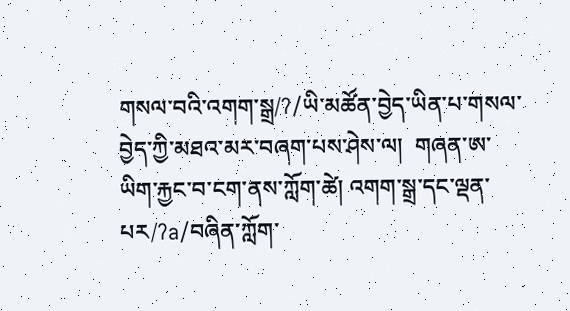གསལ་བའི་འགག་སྒྲ/ʔ/ཡི་མཚོན་བྱེད་ཡིན་པ་གསལ་བྱེད་ཀྱི་མཐའ་མར་བཞག་པས་ཤེས་ལ།  གཞན་ཨ་ཡིག་རྐྱང་བ་ངག་ནས་ཀློག་ཚེ། འགག་སྒྲ་དང་ལྡན་པར/ʔa/བཞིན་ཀློག་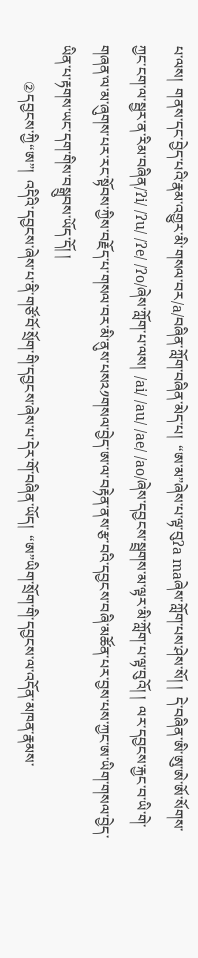པ་ལས།  གནས་དང་བྱེད་པའི་རྣམ་འགྱུར་མི་གསལ་བར/a/བཞིན་ཀློག་བཞིན་མེད་པ།  “ཨ་མ”ཞེས་པ་ལྟ་བུʔa maཞེས་ཀློག་པས་ཤེས་སོ། །  དེ་བཞིན་ཨི་ཨུ་ཨེ་ཨོ་སོགས་ཀྱང་ངག་ལ་སྦྱར་ན་རིམ་བཞིན/ʔi/ /ʔu/ /ʔe/ /ʔo/ཞེས་ཀློག་པ་ལས།  /ai/ /au/ /ae/ /ao/ཞེས་དབྱངས་སྦྲགས་མ་ལྟར་མི་ཀློག་པ་ལྟ་བུའོ། །  ལར་དབྱངས་རྐྱང་བ་ཡི་གེ་གཞན་ལ་མ་ཞུགས་པར་རང་སྟོབས་ཀྱིས་བརྗོད་པ་གསལ་བར་མི་ནུས་པས༢༡གསལ་བྱེད་ཨ་ལ་བརྟེན་ནས་རྩ་བའི་དབྱངས་བཞི་མཚོན་པར་བྱས་པས་ཀྱང་ཨ་ཡིག་གསལ་བྱེད་ཡིན་པ་རྟགས་ཡང་དག་གིས་བསྒྲུབས་ཡོད་དོ། །
          ②དབྱངས་ཀྱི“ཨ”།  འདིའི་དབྱངས་ཞེས་པ་ནི་གཙོ་བོ་སྲོག་གི་དབྱངས་ཞེས་པ་དེར་གོ་བཞིན་ཡོད།  “ཨ”ཡིག་སྲོག་གི་དབྱངས་ལ་འདོན་མཁན་རྣམས་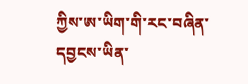ཀྱིས་ཨ་ཡིག་གི་རང་བཞིན་དབྱངས་ཡིན་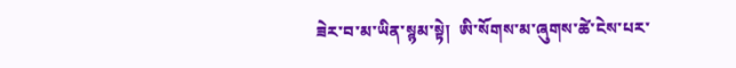ཟེར་བ་མ་ཡིན་སྙམ་སྟེ།  ཨི་སོགས་མ་ཞུགས་ཚེ་ངེས་པར་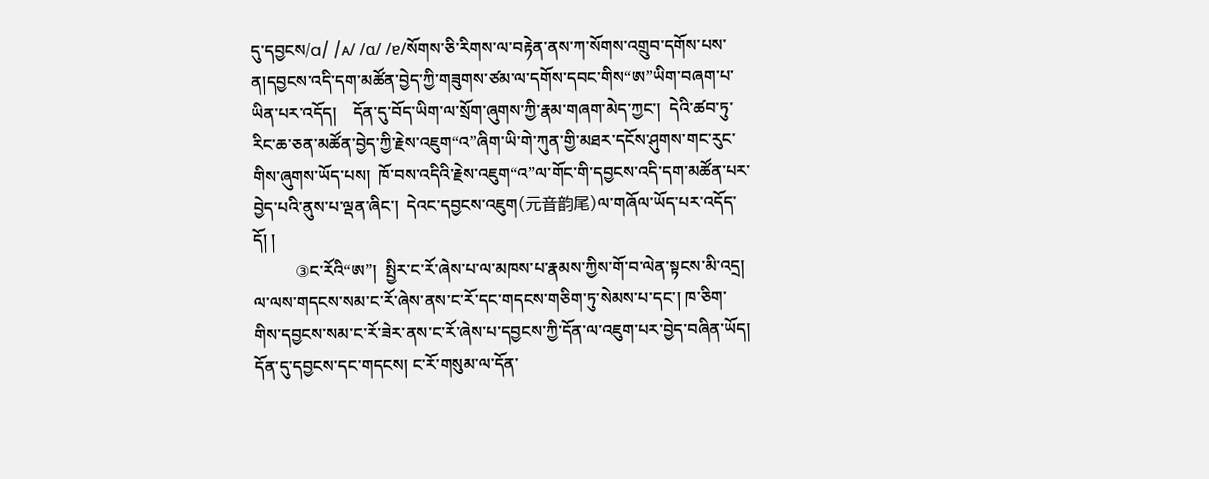དུ་དབྱངས/a/ /ᴀ/ /ɑ/ /ɐ/སོགས་ཅི་རིགས་ལ་བརྟེན་ནས་ཀ་སོགས་འགྲུབ་དགོས་པས་ན།དབྱངས་འདི་དག་མཚོན་བྱེད་ཀྱི་གཟུགས་ཙམ་ལ་དགོས་དབང་གིས“ཨ”ཡིག་བཞག་པ་ཡིན་པར་འདོད།    དོན་དུ་བོད་ཡིག་ལ་སྲོག་ཞུགས་ཀྱི་རྣམ་གཞག་མེད་ཀྱང་།  དེའི་ཚབ་ཏུ་རིང་ཆ་ཅན་མཚོན་བྱེད་ཀྱི་རྗེས་འཇུག“འ”ཞིག་ཡི་གེ་ཀུན་གྱི་མཐར་དངོས་ཤུགས་གང་རུང་གིས་ཞུགས་ཡོད་པས།  ཁོ་བས་འདིའི་རྗེས་འཇུག“འ”ལ་གོང་གི་དབྱངས་འདི་དག་མཚོན་པར་བྱེད་པའི་ནུས་པ་ལྡན་ཞིང་།  དེའང་དབྱངས་འཇུག(元音韵尾)ལ་གཞོལ་ཡོད་པར་འདོད་དོ། །
          ③ང་རོའི“ཨ”།  སྤྱིར་ང་རོ་ཞེས་པ་ལ་མཁས་པ་རྣམས་ཀྱིས་གོ་བ་ལེན་སྟངས་མི་འདྲ།  ལ་ལས་གདངས་སམ་ང་རོ་ཞེས་ནས་ང་རོ་དང་གདངས་གཅིག་ཏུ་སེམས་པ་དང་། ཁ་ཅིག་གིས་དབྱངས་སམ་ང་རོ་ཟེར་ནས་ང་རོ་ཞེས་པ་དབྱངས་ཀྱི་དོན་ལ་འཇུག་པར་བྱེད་བཞིན་ཡོད།  དོན་དུ་དབྱངས་དང་གདངས། ང་རོ་གསུམ་ལ་དོན་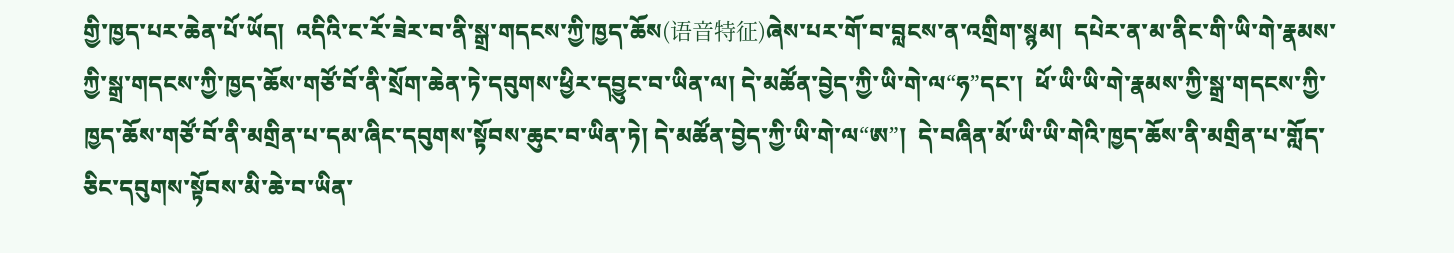གྱི་ཁྱད་པར་ཆེན་པོ་ཡོད།  འདིའི་ང་རོ་ཟེར་བ་ནི་སྒྲ་གདངས་ཀྱི་ཁྱད་ཆོས(语音特征)ཞེས་པར་གོ་བ་བླངས་ན་འགྲིག་སྙམ།  དཔེར་ན་མ་ནིང་གི་ཡི་གེ་རྣམས་ཀྱི་སྒྲ་གདངས་ཀྱི་ཁྱད་ཆོས་གཙོ་བོ་ནི་སྲོག་ཆེན་ཏེ་དབུགས་ཕྱིར་དབྱུང་བ་ཡིན་ལ། དེ་མཚོན་བྱེད་ཀྱི་ཡི་གེ་ལ“ཧ”དང་།  ཕོ་ཡི་ཡི་གེ་རྣམས་ཀྱི་སྒྲ་གདངས་ཀྱི་ཁྱད་ཆོས་གཙོ་བོ་ནི་མགྲིན་པ་དམ་ཞིང་དབུགས་སྟོབས་ཆུང་བ་ཡིན་ཏེ། དེ་མཚོན་བྱེད་ཀྱི་ཡི་གེ་ལ“ཨ”།  དེ་བཞིན་མོ་ཡི་ཡི་གེའི་ཁྱད་ཆོས་ནི་མགྲིན་པ་གློད་ཅིང་དབུགས་སྟོབས་མི་ཆེ་བ་ཡིན་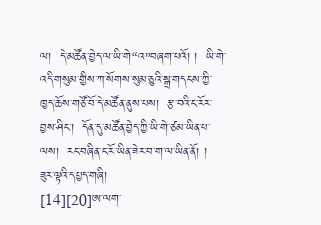ལ།  དེ་མཚོན་བྱེད་ལ་ཡི་གེ“འ”བཞག་པའོ། །  ཡི་གེ་འདི་གསུམ་གྱིས་ཀ་སོགས་སུམ་ཅུའི་སྒྲ་གདངས་ཀྱི་ཁྱད་ཆོས་གཙོ་བོ་དེ་མཚོན་ནུས་པས།  རྩ་བའི་ང་རོར་བྱས་ཤིང་།  དོན་དུ་མཚོན་བྱེད་ཀྱི་ཡི་གེ་ཙམ་ཡིན་པ་ལས།  རང་བཞིན་ང་རོ་ཡིན་ཟེར་བ་ག་ལ་ཡིན་ནོ། །
ཟུར་ལྟའི་དཔྱད་གཞི།
[14][20]ཨ་ལག་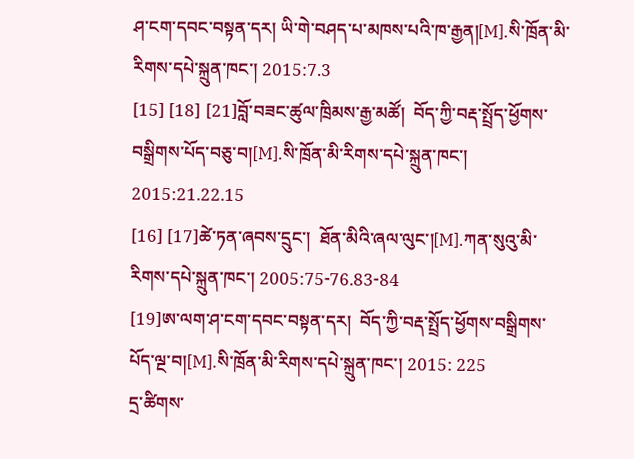ཤ་ངག་དབང་བསྟན་དར། ཡི་གེ་བཤད་པ་མཁས་པའི་ཁ་རྒྱན།[M].སི་ཁྲོན་མི་རིགས་དཔེ་སྐྲུན་ཁང་། 2015:7.3
[15] [18] [21]བློ་བཟང་ཚུལ་ཁྲིམས་རྒྱ་མཚོ།  བོད་ཀྱི་བརྡ་སྤྲོད་ཕྱོགས་བསྒྲིགས་པོད་བཅུ་བ།[M].སི་ཁྲོན་མི་རིགས་དཔེ་སྐྲུན་ཁང་། 2015:21.22.15
[16] [17]ཚེ་ཏན་ཞབས་དྲུང་།  ཐོན་མིའི་ཞལ་ལུང་།[M].ཀན་སུའུ་མི་རིགས་དཔེ་སྐྲུན་ཁང་། 2005:75-76.83-84
[19]ཨ་ལག་ཤ་ངག་དབང་བསྟན་དར།  བོད་ཀྱི་བརྡ་སྤྲོད་ཕྱོགས་བསྒྲིགས་པོད་ལྔ་བ།[M].སི་ཁྲོན་མི་རིགས་དཔེ་སྐྲུན་ཁང་། 2015: 225
དྲ་ཚིགས་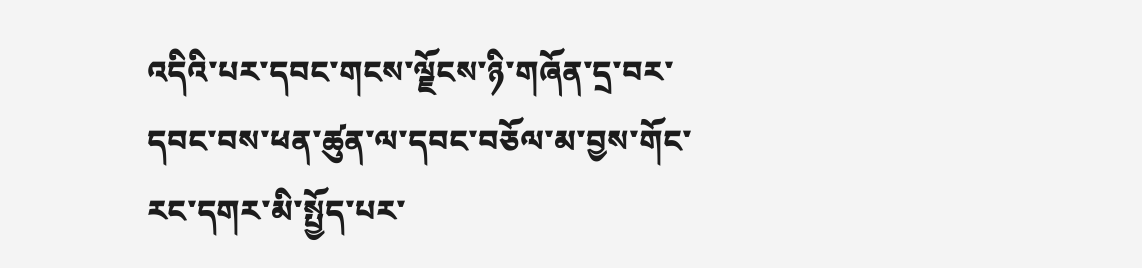འདིའི་པར་དབང་གངས་ལྗོངས་ཉི་གཞོན་དྲ་བར་དབང་བས་ཕན་ཚུན་ལ་དབང་བཅོལ་མ་བྱས་གོང་རང་དགར་མི་སྤྱོད་པར་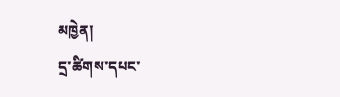མཁྱེན།
དྲ་ཚིགས་དཔང་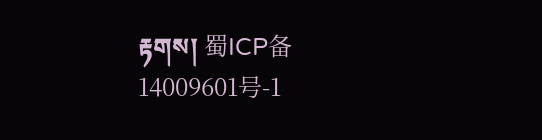རྟགས། 蜀ICP备14009601号-1